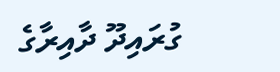ގުރައިދޫ ދާއިރާގެ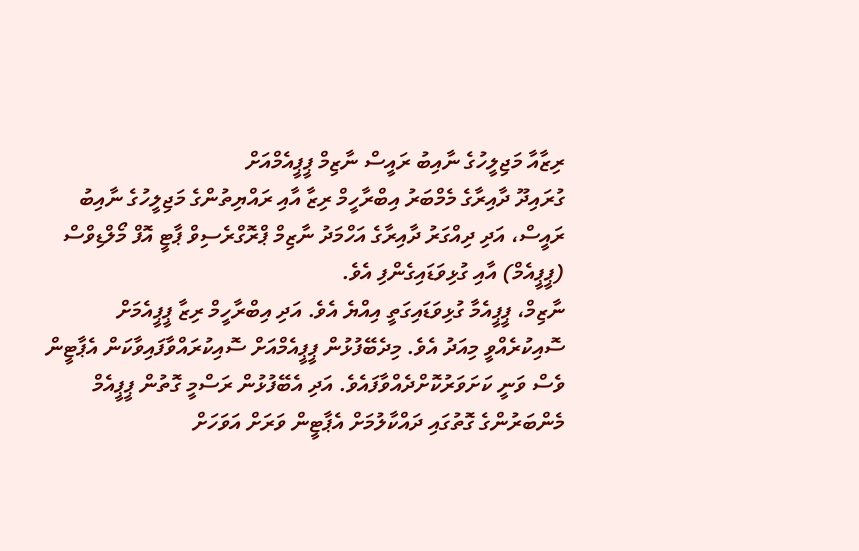ރިޒާއާ މަޖިލީހުގެ ނާއިބު ރައީސް ނާޒިމް ޕީޕީއެމްއަށް
ގުރައިދޫ ދާއިރާގެ މެމްބަރު އިބްރާހީމް ރިޒާ އާއި ރައްޔިތުންގެ މަޖިލީހުގެ ނާއިބު ރައީސް، އަދި ދިއްގަރު ދާއިރާގެ އަހްމަދު ނާޒިމް ޕްރޮގްރެސިވް ޕާޓީ އޮފް މޯލްޑިވްސް (ޕީޕީއެމް) އާއި ގުޅިވަޑައިގެންފި އެވެ.
ނާޒިމް، ޕީޕީއެމާ ގުޅިވަޑައިގަތީ އިއްޔެ އެވެ. އަދި އިބްރާހީމް ރިޒާ ޕީޕީއެމަށް ސޮއިކުރެއްވީ މިއަދު އެވެ. މިދެބޭފުޅުން ޕީޕީއެމްއަށް ސޮއިކުރައްވާފައިވާކަން އެޕާޓީން ވެސް ވަނީ ކަށަވަރުކޮށްދެއްވާފައެވެ. އަދި އެބޭފުޅުން ރަސްމީ ގޮތުން ޕީޕީއެމް މެންބަރުންގެ ގޮތުގައި ދައްކާލުމަށް އެޕާޓީން ވަރަށް އަވަހަށް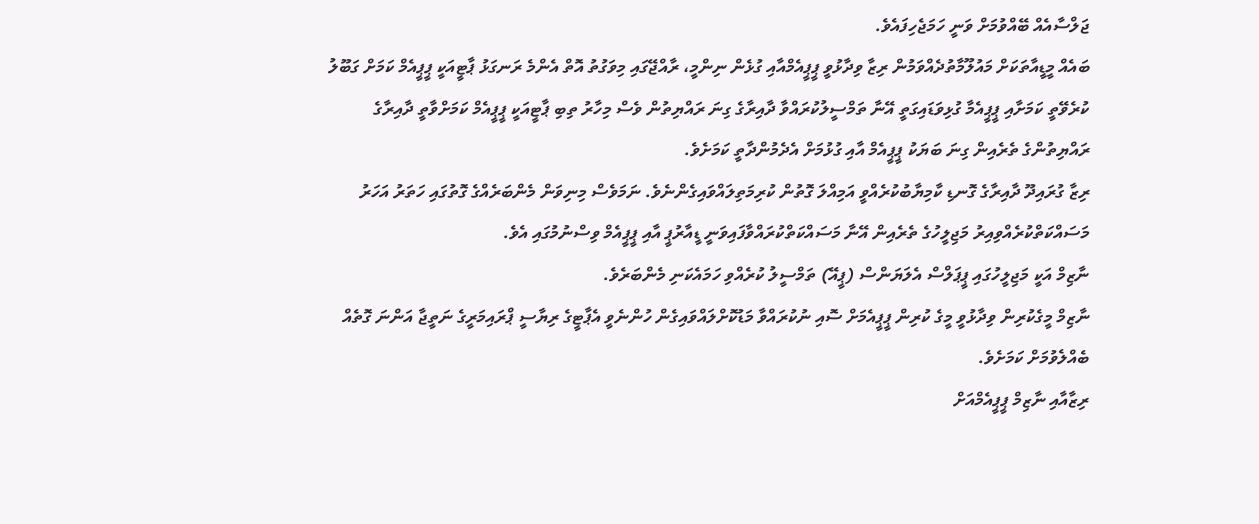ޖަލްސާއެއް ބޭއްވުމަށް ވަނީ ހަމަޖެހިފައެވެ.
ބައެއް މީޑީއާތަކަށް މައުލޫމާތުދެއްވަމުން ރިޒާ ވިދާޅުވީ ޕީޕީއެމްއާއި ގުޅެން ނިންމީ، ރާއްޖޭގައި މިވަގުތު އޮތް އެންމެ ރަނގަޅު ޕާޓީއަކީ ޕީޕީއެމް ކަމަށް ގަބޫލު ކުރެވޭތީ ކަމަށާއި ޕީޕީއެމާ ގުޅިވަޑައިގަތީ އޭނާ ތަމްސީލުކުރައްވާ ދާއިރާގެ ގިނަ ރައްޔިތުން ވެސް މިހާރު ތިބި ޕާޓީއަކީ ޕީޕީއެމް ކަމަށްވާތީ ދާއިރާގެ ރައްޔިތުންގެ ތެރެއިން ގިނަ ބަޔަކު ޕީޕީއެމް އާއި ގުޅުމަށް އެދެމުންދާތީ ކަމަށެވެ.
ރިޒާ ގުރައިދޫ ދާއިރާގެ ގޮނޑި ކާމިޔާބުކުރެއްވީ އަމިއްލަ ގޮތުން ކުރިމަތިލައްވައިގެންނެވެ. ނަމަވެސް މިނިވަން މެންބަރެއްގެ ގޮތުގައި ހަތަރު އަހަރު މަސައްކަތްކުރެއްވިއިރު މަޖިލީހުގެ ތެރެއިން އޭނާ މަސައްކަތްކުރައްވާފައިވަނީ ޑީއާރުޕީ އާއި ޕީޕީއެމް ވިސްނުމުގައި އެވެ.
ނާޒިމް އަކީ މަޖިލީހުގައި ޕީޕަލްސް އެލަޔަންސް (ޕީއޭ) ތަމްސީލު ކުރެއްވި ހަމައެކަނި މެންބަރެވެ.
ނާޒިމް މީގެކުރިން ވިދާޅުވީ މީގެ ކުރިން ޕީޕީއެމަށް ސޮއި ނުކުރައްވާ މަޑުކޮށްލައްވައިގެން ހުންނެވީ އެޕާޓީގެ ރިޔާސީ ޕްރައިމަރީގެ ނަތީޖާ އަންނަ ގޮތެއް ބެއްލެވުމަށް ކަމަށެވެ.
ރިޒާއާއި ނާޒިމް ޕީޕީއެމްއަށް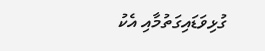ގުޅިވަޑައިގަތުމާއި އެކު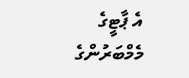އެ ޕާޓީގެ މެމްބަރުންގެ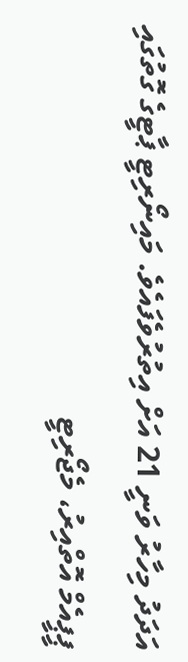އަދަދު މިހާރު ވަނީ 21 އަށް އިތުރުވެފައެވެ. މައިނޯރިޓީ ޕާޓީގެ ގޮތުގައި ޕީޕީއެމް އޮތްއިރު، މެޖޯރިޓީ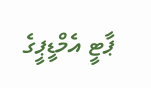ޕާޓީ އެމްޑީޕީގެ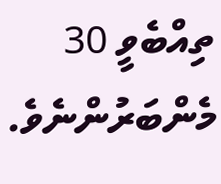ތިއްބެވީ 30 މެންބަރުންނެވެ.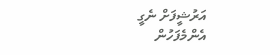އަރުޝީފަށް ނެގީ
އެންމެފަހުން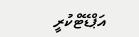އަޕްޑޭޓްކުރީ